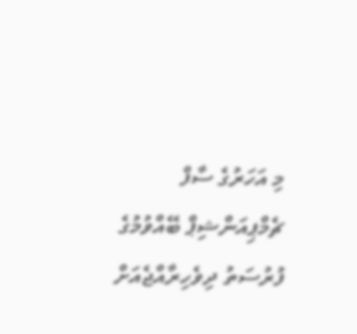މި އަހަރުގެ ސާފް ޗެމްޕިއަންޝިޕް ބޭއްވުމުގެ ފުރުސަތު ދިވެހިރާއްޖެއަށް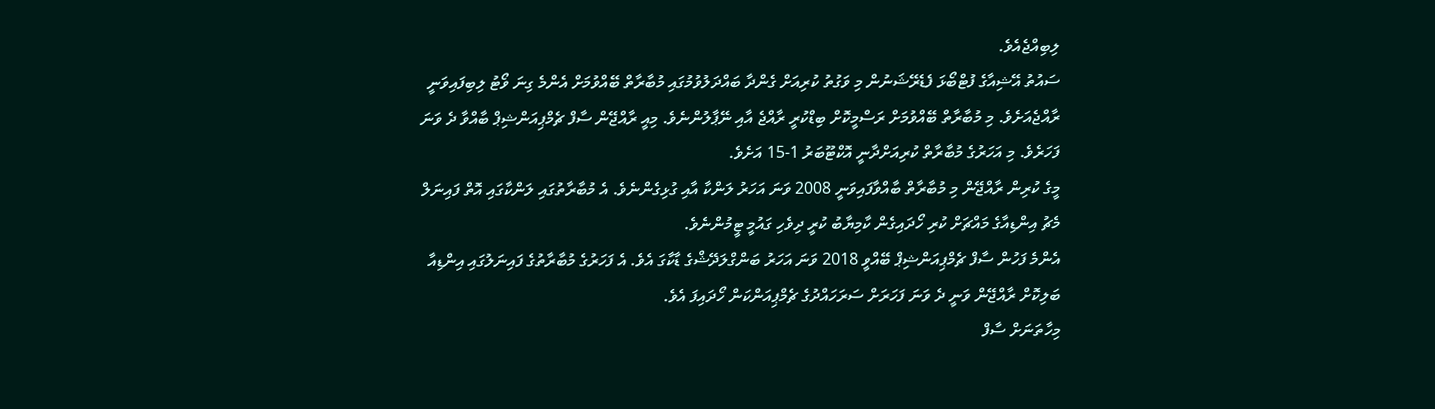ލިބިއްޖެއެވެ.
ސައުތު އޭޝިއާގެ ފުޓްބޯޅަ ފެޑެރޭޝަނުން މި ވަގުތު ކުރިއަށް ގެންދާ ބައްދަލުވުމުގައި މުބާރާތް ބޭއްވުމަށް އެންމެ ގިނަ ވޯޓު ލިބިފައިވަނީ ރާއްޖެއަށެވެ. މި މުބާރާތް ބޭއްވުމަށް ރަސްމީކޮށް ބިޑްކުރީ ރާއްޖެ އާއި ނޭޕާލުންނެވެ. މިއީ ރާއްޖޭން ސާފް ޗެމްޕިއަންޝިޕް ބާއްވާ ދެ ވަނަ ފަހަރެވެ. މި އަހަރުގެ މުބާރާތް ކުރިއަށްދާނީ އޮކްޓޫބަރު 1-15 އަށެވެ.
މީގެ ކުރިން ރާއްޖޭން މި މުބާރާތް ބާއްވާފައިވަނީ 2008 ވަނަ އަހަރު ލަންކާ އާއި ގުޅިގެންނެވެ. އެ މުބާރާތުގައި ލަންކާގައި އޮތް ފައިނަލް މެޗު އިންޑިއާގެ މައްޗަށް ކުރި ހޯދައިގެން ކާމިޔާބު ކުރީ ދިވެހި ގައުމީ ޓީމުންނެވެ.
އެންމެ ފަހުން ސާފް ޗެމްޕިއަންޝިޕް ބޭއްވީ 2018 ވަނަ އަހަރު ބަންގްލަދޭޝްގެ ޑާކާގަ އެވެ. އެ ފަހަރުގެ މުބާރާތުގެ ފައިނަލުގައި އިންޑިއާ ބަލިކޮށް ރާއްޖޭން ވަނީ ދެ ވަނަ ފަހަރަށް ސަރަހައްދުގެ ޗެމްޕިއަންކަން ހޯދައިފަ އެވެ.
މިހާތަނަށް ސާފް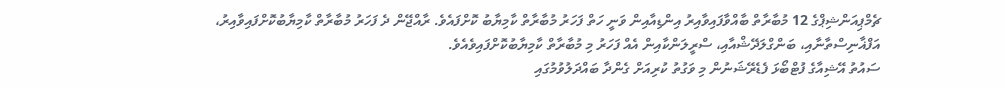ޗެމްޕިއަންޝިޕްގެ 12 މުބާރާތް ބާއްވާފައިވާއިރު އިންޑިއާއިން ވަނީ ހަތް ފަހަރު މުބާރާތް ކާމިޔާބު ކޮށްފައެވެ. ރާއްޖޭން ދެ ފަހަރު މުބާރާތް ކާމިޔާބުކޮށްފައިވާއިރު، އަފްޣާނިސްތާނާއި، ބަންގްލަދޭޝްއާއި، ސްރީލަންކާއިން އެއް ފަހަރު މި މުބާރާތް ކާމިޔާބުކޮށްފައިވެއެވެ.
ސައުތު އޭޝިއާގެ ފުޓްބޯޅަ ފެޑެރޭޝަނުން މި ވަގުތު ކުރިއަށް ގެންދާ ބައްދަލުވުމުގައި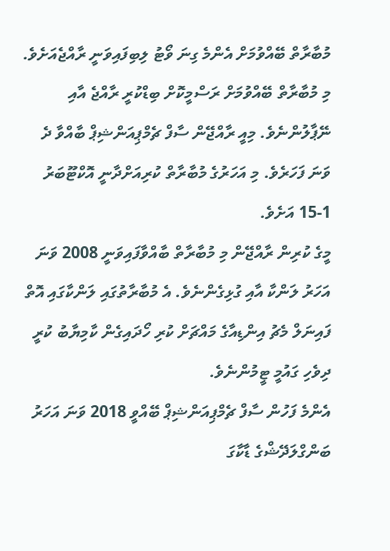މުބާރާތް ބޭއްވުމަށް އެންމެ ގިނަ ވޯޓު ލިބިފައިވަނީ ރާއްޖެއަށެވެ. މި މުބާރާތް ބޭއްވުމަށް ރަސްމީކޮށް ބިޑްކުރީ ރާއްޖެ އާއި ނޭޕާލުންނެވެ. މިއީ ރާއްޖޭން ސާފް ޗެމްޕިއަންޝިޕް ބާއްވާ ދެ ވަނަ ފަހަރެވެ. މި އަހަރުގެ މުބާރާތް ކުރިއަށްދާނީ އޮކްޓޫބަރު 1-15 އަށެވެ.
މީގެ ކުރިން ރާއްޖޭން މި މުބާރާތް ބާއްވާފައިވަނީ 2008 ވަނަ އަހަރު ލަންކާ އާއި ގުޅިގެންނެވެ. އެ މުބާރާތުގައި ލަންކާގައި އޮތް ފައިނަލް މެޗު އިންޑިއާގެ މައްޗަށް ކުރި ހޯދައިގެން ކާމިޔާބު ކުރީ ދިވެހި ގައުމީ ޓީމުންނެވެ.
އެންމެ ފަހުން ސާފް ޗެމްޕިއަންޝިޕް ބޭއްވީ 2018 ވަނަ އަހަރު ބަންގްލަދޭޝްގެ ޑާކާގަ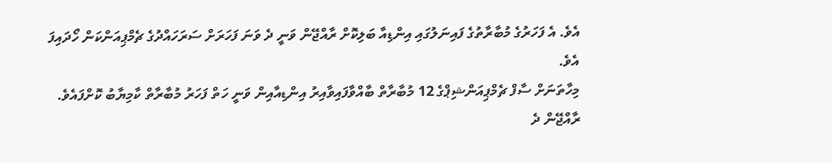އެވެ. އެ ފަހަރުގެ މުބާރާތުގެ ފައިނަލުގައި އިންޑިއާ ބަލިކޮށް ރާއްޖޭން ވަނީ ދެ ވަނަ ފަހަރަށް ސަރަހައްދުގެ ޗެމްޕިއަންކަން ހޯދައިފަ އެވެ.
މިހާތަނަށް ސާފް ޗެމްޕިއަންޝިޕްގެ 12 މުބާރާތް ބާއްވާފައިވާއިރު އިންޑިއާއިން ވަނީ ހަތް ފަހަރު މުބާރާތް ކާމިޔާބު ކޮށްފައެވެ. ރާއްޖޭން ދެ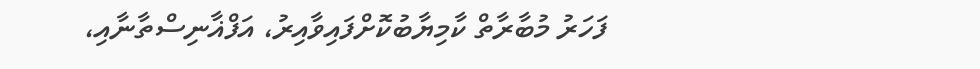ފަހަރު މުބާރާތް ކާމިޔާބުކޮށްފައިވާއިރު، އަފްޣާނިސްތާނާއި،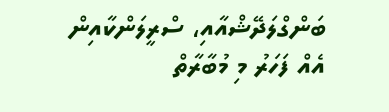ބަންގްލަދޭޝްއާއި، ސްރީލަންކާއިން އެއް ފަހަރު މި މުބާރާތް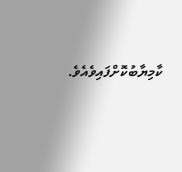ކާމިޔާބުކޮށްފައިވެއެވެ.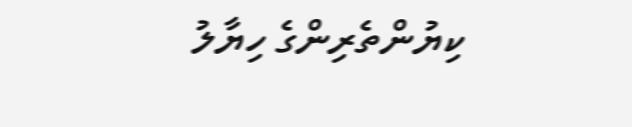ކިޔުންތެރިންގެ ހިޔާލު